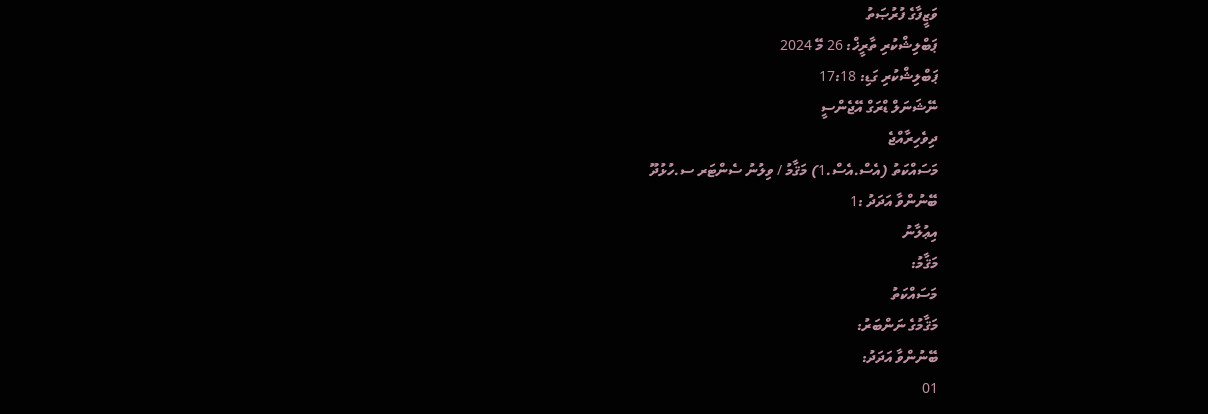ވަޒީފާގެ ފުރުޞަތު
ޕަބްލިޝްކުރި ތާރީޚް: 26 މޭ 2024
ޕަބްލިޝްކުރި ގަޑި: 17:18
ނޭޝަނަލް ޑްރަގް އޭޖެންސީ
ދިވެހިރާއްޖެ
މަސައްކަތު (އެސް.އެސް.1) މަޤާމު / ވިލުނު ސެންޓަރ ސ.ހުޅުދޫ
ބޭނުންވާ އަދަދު :1
އިޢުލާނު
މަޤާމު:
މަސައްކަތު
މަޤާމުގެ ނަންބަރު:
ބޭނުންވާ އަދަދު:
01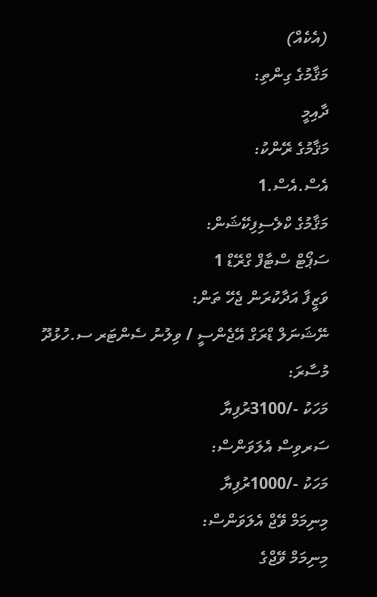(އެކެއް)
މަޤާމުގެ ގިންތި:
ދާއިމީ
މަޤާމުގެ ރޭންކު:
އެސް.އެސް.1
މަޤާމުގެ ކްލެސިފިކޭޝަން:
ސަޕޯޓް ސްޓާފް ގްރޭޑް 1
ވަޒީފާ އަދާކުރަން ޖެހޭ ތަން:
ނޭޝަނަލް ޑްރަގް އޭޖެންސީ / ވިލުނު ސެންޓަރ ސ.ހުޅުދޫ
މުސާރަ:
މަހަކު -/3100ރުފިޔާ
ސަރވިސް އެލަވަންސް:
މަހަކު -/1000ރުފިޔާ
މިނިމަމް ވޭޖް އެލަވަންސް:
މިނިމަމް ވޭޖްގެ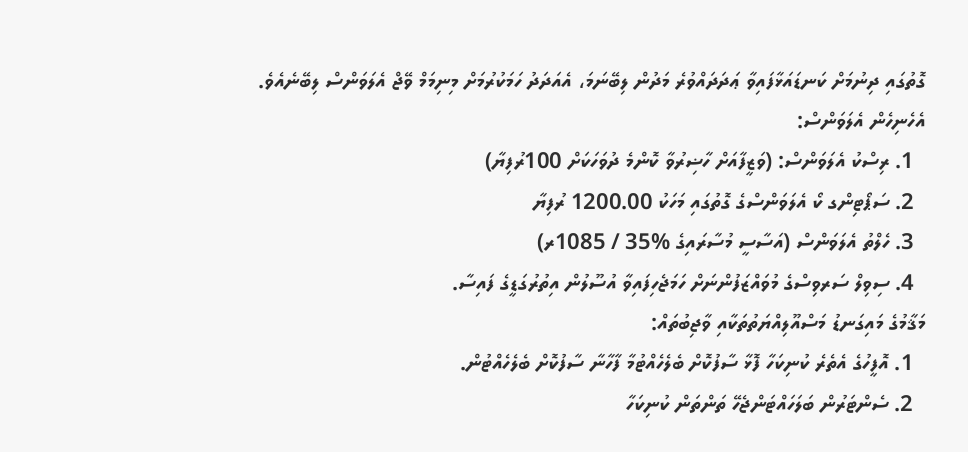ގޮތުގައި ދިނުމަށް ކަނޑައަޅާފައިވާ ޢަދަދައްވުރެ މަދުން ލިބޭނަމަ، އެއަދަދު ހަމަކުރުމަށް މިނިމަމް ވޭޖް އެލަވަންސް ލިބޭނެއެވެ.
އެހެނިހެން އެލަވަންސް:
  1. ރިސްކު އެލަވަންސް: (ވަޒީފާއަށް ހާޟިރުވާ ކޮންމެ ދުވަހަކަށް 100ރުފިޔާ)
  2. ސަޕޯޓިންގ ކޯ އެލަވަންސްގެ ގޮތުގައި މަހަކު 1200.00 ރުފިޔާ
  3. ހެލްތު އެލަވަންސް (އަސާސީ މުސާރައިގެ %35 / 1085ރ)
  4. ސިވިލް ސަރވިސްގެ މުވައްޒަފުންނަށް ހަމަޖެހިފައިވާ އުސޫލުން އިތުރުގަޑީގެ ފައިސާ.
މަޤާމުގެ މައިގަނޑު މަސްއޫލިއްޔަތުތަކާއި ވާޖިބުތައް:
  1. އޮފީހުގެ އެތެރެ ކުނިކަހާ ފޮޅާ ސާފުކޮށް ބެލެހެއްޓުމާ ފާހާނާ ސާފުކޮށް ބެލެހެއްޓުން.
  2. ސެންޓަރުން ބަލަހައްޓަންޖެހޭ ތަންތަން ކުނިކަހާ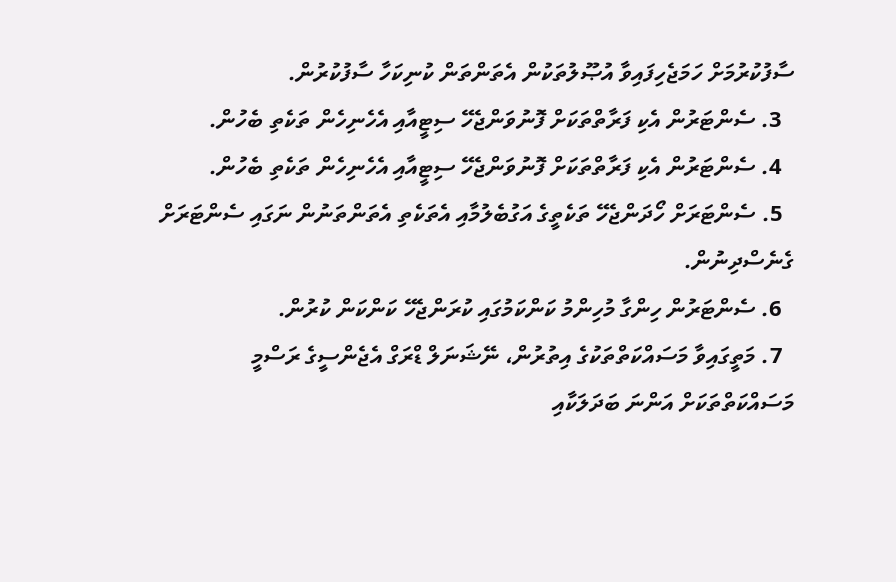ސާފުކުރުމަށް ހަމަޖެހިފައިވާ އުޞޫލުތަކުން އެތަންތަން ކުނިކަހާ ސާފުކުރުން.
  3. ސެންޓަރުން އެކި ފަރާތްތަކަށް ފޮނުވަންޖެހޭ ސިޓީއާއި އެހެނިހެން ތަކެތި ބެހުން.
  4. ސެންޓަރުން އެކި ފަރާތްތަކަށް ފޮނުވަންޖެހޭ ސިޓީއާއި އެހެނިހެން ތަކެތި ބެހުން.
  5. ސެންޓަރަށް ހޯދަންޖެހޭ ތަކެތީގެ އަގުބެލުމާއި އެތަކެތި އެތަންތަނުން ނަގައި ސެންޓަރަށް ގެނެސްދިނުން.
  6. ސެންޓަރުން ހިންގާ މުހިންމު ކަންކަމުގައި ކުރަންޖެހޭ ކަންކަން ކުރުން.
  7. މަތީގައިވާ މަސައްކަތްތަކުގެ އިތުރުން، ނޭޝަނަލް ޑްރަގް އެޖެންސީގެ ރަސްމީ މަސައްކަތްތަކަށް އަންނަ ބަދަލަކާއި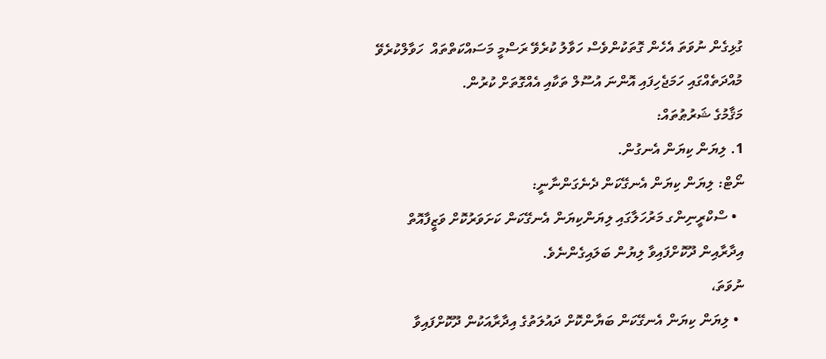ގުޅިގެން ނުވަތަ އެހެން ގޮތަކުންވެސް ހަވާލު ކުރެވޭ ރަސްމީ މަސައްކަތްތައް  ހަވާލްކުރެވޭ މުއްދަތެއްގައި ހަމަޖެހިފައި އޮންނަ އުސޫލް ތަކާއި އެއްގޮތަށް ކުރުން.
މަޤާމުގެ ޝަރުޠުތައް:
1. ލިޔަން ކިޔަން އެނގުން.
ނޯޓް: ލިޔަން ކިޔަން އެނގޭކަން ދެނެގަންނާނީ:
  • ސްކްރީނިންގ މަރުހަލާގައި ލިޔަންކިޔަން އެނގޭކަން ކަށަވަރުކޮށް ވަޒީފާއޮތް އިދާރާއިން ދޫކޮށްފައިވާ ލިޔުން ބަލައިގެންނެވެ.
ނުވަތަ،
  • ލިޔަން ކިޔަން އެނގޭކަން ބަޔާންކޮށް ދައުލަތުގެ އިދާރާއަކުން ދޫކޮށްފައިވާ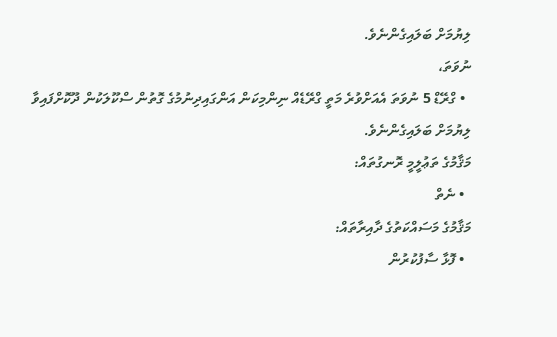ލިޔުމަށް ބަލައިގެންނެވެ.
ނުވަތަ،
  • ގްރޭޑް 5 ނުވަތަ އެއަށްވުރެ މަތީ ގްރޭޑެއް ނިންމިކަން އަންގައިދިނުމުގެ ގޮތުން ސްކޫލަކުން ދޫކޮށްފައިވާ ލިޔުމަށް ބަލައިގެންނެވެ.
މަޤާމުގެ ތަޢުލީމީ ރޮނގުތައް:
  • ނެތް
މަޤާމުގެ މަސައްކަތުގެ ދާއިރާތައް:
  • ފޮޅާ ސާފުކުރުން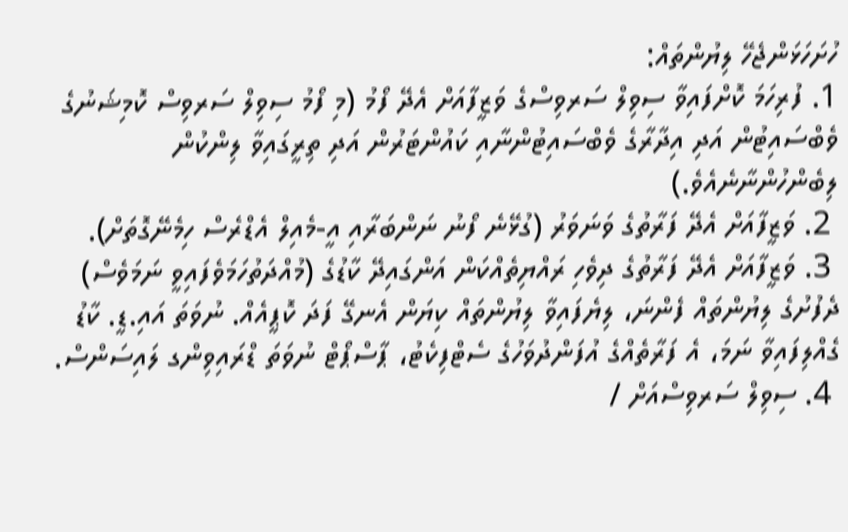ހުށަހަޅަންޖެހޭ ލިޔުންތައް:
1. ފުރިހަމަ ކޮށްފައިވާ ސިވިލް ސަރވިސްގެ ވަޒީފާއަށް އެދޭ ފޯމު (މި ފޯމު ސިވިލް ސަރވިސް ކޮމިޝަނުގެ ވެބްސައިޓުން އަދި އިދާރާގެ ވެބްސައިޓުންނާއި ކައުންޓަރުން އަދި ތިރީގައިވާ ލިންކުން ލިބެންހުންނާނެއެވެ.)
 2. ވަޒީފާއަށް އެދޭ ފަރާތުގެ ވަނަވަރު (ގުޅޭނެ ފޯނު ނަންބަރާއި އީ-މެއިލް އެޑްރެސް ހިމެނޭގޮތަށް).
 3. ވަޒީފާއަށް އެދޭ ފަރާތުގެ ދިވެހި ރައްޔިތެއްކަން އަންގައިދޭ ކާޑުގެ (މުއްދަތުހަމަވެފައިވީ ނަމަވެސް)      ދެފުށުގެ ލިޔުންތައް ފެންނަ، ލިޔެފައިވާ ލިޔުންތައް ކިޔަން އެނގޭ ފަދަ ކޮޕީއެއް. ނުވަތަ އައި.ޑީ. ކާޑު      ގެއްލިފައިވާ ނަމަ، އެ ފަރާތެއްގެ އުފަންދުވަހުގެ ސެޓްފިކެޓު، ޕާސްޕޯޓް ނުވަތަ ޑްރައިވިންގ ލައިސަންސް.
 4. ސިވިލް ސަރވިސްއަށް /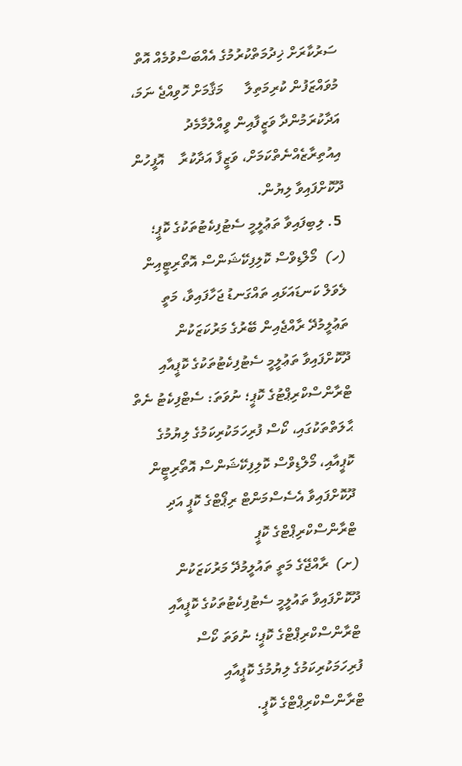ސަރުކާރަށް ޚިދުމަތްކުރުމުގެ އެއްބަސްވުމެއް އޮތް މުވައްޒަފުން ކުރިމަތިލާ      މަޤާމަށް ހޮވިއްޖެ ނަމަ، އަދާކުރަމުންދާ ވަޒީފާއިން ވީއްލުމާމެދު އިއުތިރާޒެއްނެތްކަމަށް، ވަޒީފާ އަދާކުރާ    އޮފީހުން ދޫކޮށްފައިވާ ލިޔުން.
 5. ލިބިފައިވާ ތަޢުލީމީ ސެޓުފިކެޓުތަކުގެ ކޮޕީ؛
(ހ)  މޯލްޑިވްސް ކޮލިފިކޭޝަންސް އޮތޯރިޓީއިން ލެވަލް ކަނޑައަޅައި ތައްގަނޑު ޖަހާފައިވާ، މަތީ ތަޢުލީމުދޭ ރާއްޖެއިން ބޭރުގެ މަރުކަޒަކުން ދޫކޮށްފައިވާ ތަޢުލީމީ ސެޓުފިކެޓުތަކުގެ ކޮޕީއާއި ޓްރާންސްކްރިޕްޓުގެ ކޮޕީ؛ ނުވަތަ: ސެޓްފިކެޓު ނެތް ޙާލަތްތަކުގައި، ކޯސް ފުރިހަމަކުރިކަމުގެ ލިޔުމުގެ ކޮޕީއާއި، މޯލްޑިވްސް ކޮލިފިކޭޝަންސް އޮތޯރިޓީން ދޫކޮށްފައިވާ އެސެސްމަންޓް ރިޕޯޓްގެ ކޮޕީ އަދި ޓްރާންސްކްރިޕްޓްގެ ކޮޕީ
(ށ)  ރާއްޖޭގެ މަތީ ތައުލީމުދޭ މަރުކަޒަކުން ދޫކޮށްފައިވާ ތައުލީމީ ސެޓުފިކެޓުތަކުގެ ކޮޕީއާއި ޓްރާންސްކްރިޕްޓްގެ ކޮޕީ؛ ނުވަތަ ކޯސް ފުރިހަމަކުރިކަމުގެ ލިޔުމުގެ ކޮޕީއާއި ޓްރާންސްކްރިޕްޓްގެ ކޮޕީ.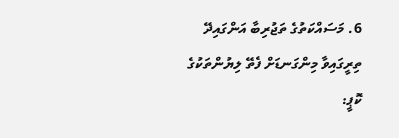6. މަސައްކަތުގެ ތަޖުރިބާ އަންގައިދޭ ތިރީގައިވާ މިންގަނޑަށް ފެތޭ ލިޔުންތަކުގެ ކޮޕީ: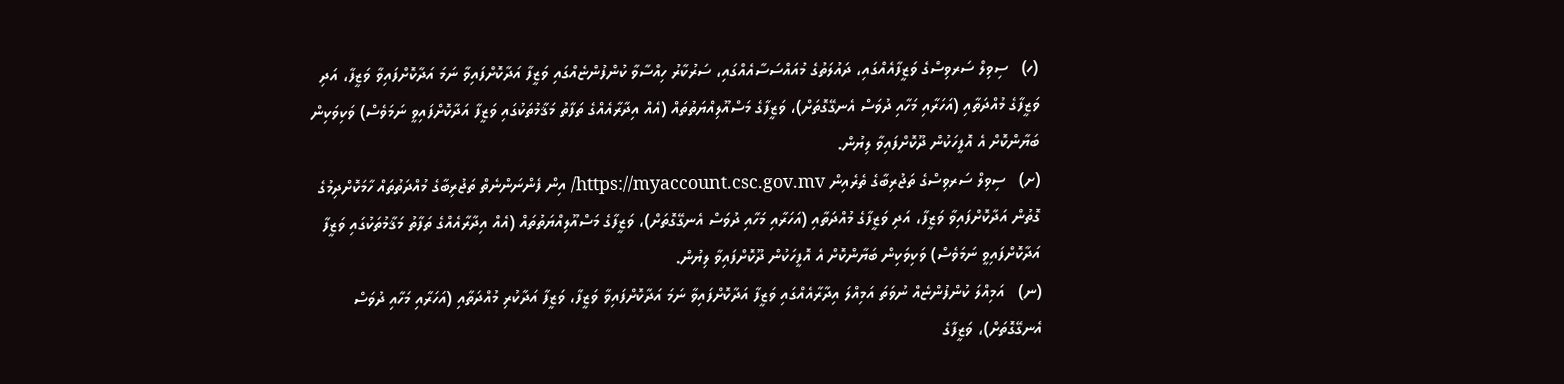(ހ)   ސިވިލް ސަރވިސްގެ ވަޒީފާއެއްގައި، ދައުލަތުގެ މުއައްސަސާއެއްގައި، ސަރުކާރު ހިއްސާވާ ކުންފުންޏެއްގައި ވަޒީފާ އަދާކޮށްފައިވާ ނަމަ އަދާކޮށްފައިވާ ވަޒީފާ، އަދި ވަޒީފާގެ މުއްދަތާއި (އަހަރާއި މަހާއި ދުވަސް އެނގޭގޮތަށް)، ވަޒީފާގެ މަސްއޫލިއްޔަތުތައް (އެއް އިދާރާއެއްގެ ތަފާތު މަޤާމުތަކުގައި ވަޒީފާ އަދާކޮށްފައިވީ ނަމަވެސް) ވަކިވަކިން ބަޔާންކޮށް އެ އޮފީހަކުން ދޫކޮށްފައިވާ ލިޔުން.
(ށ)   ސިވިލް ސަރވިސްގެ ތަޖުރިބާގެ ތެރެއިން https://myaccount.csc.gov.mv/ އިން ފެންނަންނެތް ތަޖުރިބާގެ މުއްދަތުތައް ހާމަކޮށްދިމުގެ ގޮތުން އަދާކޮށްފައިވާ ވަޒީފާ، އަދި ވަޒީފާގެ މުއްދަތާއި (އަހަރާއި މަހާއި ދުވަސް އެނގޭގޮތަށް)، ވަޒީފާގެ މަސްއޫލިއްޔަތުތައް (އެއް އިދާރާއެއްގެ ތަފާތު މަޤާމުތަކުގައި ވަޒީފާ އަދާކޮށްފައިވީ ނަމަވެސް) ވަކިވަކިން ބަޔާންކޮށް އެ އޮފީހަކުން ދޫކޮށްފައިވާ ލިޔުން.
(ނ)   އަމިއްލަ ކުންފުންޏެއް ނުވަތަ އަމިއްލަ އިދާރާއެއްގައި ވަޒީފާ އަދާކޮށްފައިވާ ނަމަ އަދާކޮށްފައިވާ ވަޒީފާ، ވަޒީފާ އަދާކުރި މުއްދަތާއި (އަހަރާއި މަހާއި ދުވަސް އެނގޭގޮތަށް)، ވަޒީފާގެ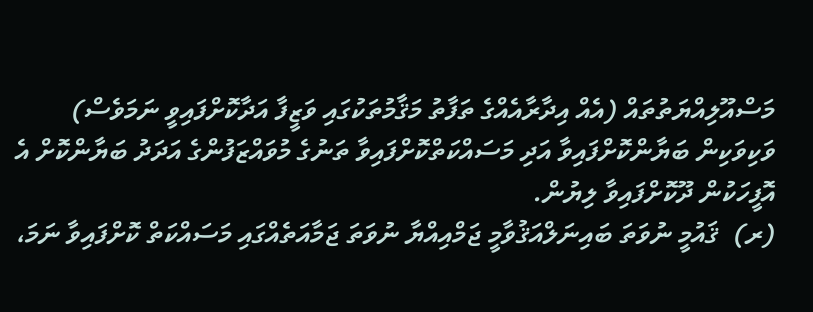މަސްއޫލިއްޔަތުތައް (އެއް އިދާރާއެއްގެ ތަފާތު މަޤާމުތަކުގައި ވަޒީފާ އަދާކޮށްފައިވީ ނަމަވެސް) ވަކިވަކިން ބަޔާންކޮށްފައިވާ އަދި މަސައްކަތްކޮށްފައިވާ ތަނުގެ މުވައްޒަފުންގެ އަދަދު ބަޔާންކޮށް އެ އޮފީހަކުން ދޫކޮށްފައިވާ ލިޔުން.
(ރ)  ޤައުމީ ނުވަތަ ބައިނަލްއަޤުވާމީ ޖަމްއިއްޔާ ނުވަތަ ޖަމާއަތެއްގައި މަސައްކަތް ކޮށްފައިވާ ނަމަ،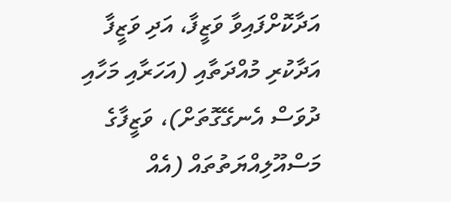އަދާކޮށްފައިވާ ވަޒީފާ، އަދި ވަޒީފާ އަދާކުރި މުއްދަތާއި (އަހަރާއި މަހާއި ދުވަސް އެނގޭގޮތަށް)، ވަޒީފާގެ މަސްއޫލިއްޔަތުތައް (އެއް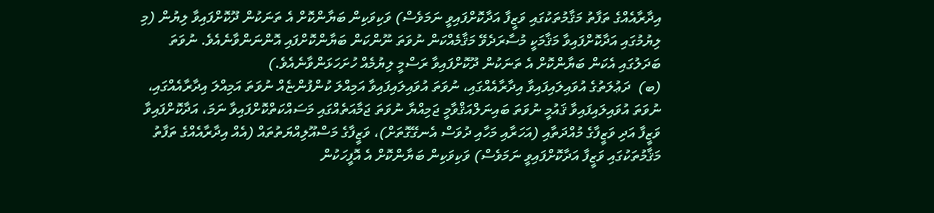އިދާރާއެއްގެ ތަފާތު މަޤާމުތަކުގައި ވަޒީފާ އަދާކޮށްފައިވީ ނަމަވެސް) ވަކިވަކިން ބަޔާންކޮށް އެ ތަނަކުން ދޫކޮށްފައިވާ ލިޔުން (މި ލިޔުމުގައި އަދާކޮށްފައިވާ މަޤާމަކީ މުސާރަދެވޭ މަޤާމެއްކަން ނުވަތަ ނޫންކަން ބަޔާންކޮށްފައި އޮންނަންވާނެއެވެ. ނުވަތަ ބަދަލުގައި އެކަން ބަޔާންކޮށް އެ ތަނަކުން ދޫކޮށްފައިވާ ރަސްމީ ލިޔުމެއް ހުށަހަޅަންވާނެއެވެ.)
(ބ)  ދަޢުލަތުގެ އުވައިލައިފައިވާ އިދާރާއެއްގައި، ނުވަތަ އުވައިލައިފައިވާ އަމިއްލަ ކުންފުންޏެއް ނުވަތަ އަމިއްލަ އިދާރާއެއްގައި، ނުވަތަ އުވައިލައިފައިވާ ޤައުމީ ނުވަތަ ބައިނަލްއަޤްވާމީ ޖަމިއްޔާ ނުވަތަ ޖަމާއަތެއްގައި މަސައްކަތްކޮށްފައިވާ ނަމަ، އަދާކޮށްފައިވާ ވަޒީފާ އަދި ވަޒީފާގެ މުއްދަތާއި (އަހަރާއި މަހާއި ދުވަސް އެނގޭގޮތަށް)، ވަޒީފާގެ މަސްއޫލިއްޔަތުތައް (އެއް އިދާރާއެއްގެ ތަފާތު މަޤާމުތަކުގައި ވަޒީފާ އަދާކޮށްފައިވީ ނަމަވެސް) ވަކިވަކިން ބަޔާންކޮށް އެ އޮފީހަކުން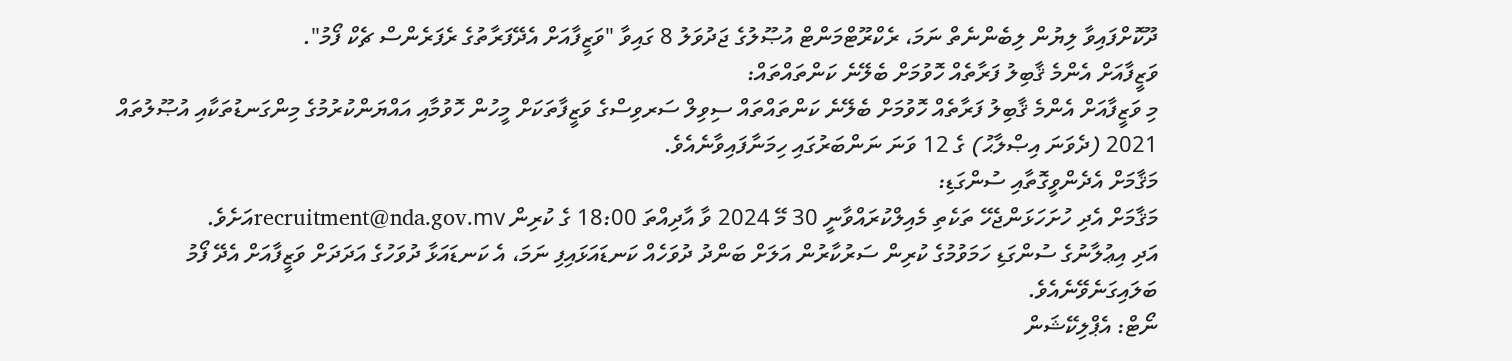ދޫކޮށްފައިވާ ލިޔުން ލިބެންނެތް ނަމަ، ރެކްރޫޓްމަންޓް އުޞޫލުގެ ޖަދުވަލު 8 ގައިވާ "ވަޒީފާއަށް އެދޭފަރާތުގެ ރެފަރެންސް ޗެކް ފޯމު".
ވަޒީފާއަށް އެންމެ ޤާބިލު ފަރާތެއް ހޮވުމަށް ބެލޭނެ ކަންތައްތައް:
މި ވަޒީފާއަށް އެންމެ ޤާބިލު ފަރާތެއް ހޮވުމަށް ބެލޭނެ ކަންތައްތައް ސިވިލް ސަރވިސްގެ ވަޒީފާތަކަށް މީހުން ހޮވުމާއި އައްޔަންކުރުމުގެ މިންގަނޑުތަކާއި އުޞޫލުތައް 2021 (ދެވަނަ އިޞްލާޙު) ގެ 12 ވަނަ ނަންބަރުގައި ހިމަނާފައިވާނެއެވެ.
މަޤާމަށް އެދެންވީގޮތާއި ސުންގަޑި:
މަޤާމަށް އެދި ހުށަހަޅަންޖެހޭ ތަކެތި މެއިލްކުރައްވާނީ 30 މޭ 2024 ވާ އާދިއްތަ 18:00 ގެ ކުރިން recruitment@nda.gov.mvއަށެވެ.
އަދި އިޢުލާނުގެ ސުންގަޑި ހަމަވުމުގެ ކުރިން ސަރުކާރުން އަލަށް ބަންދު ދުވަހެއް ކަނޑައަޅައިފި ނަމަ، އެ ކަނޑައަޅާ ދުވަހުގެ އަދަދަށް ވަޒީފާއަށް އެދޭ ފޯމު ބަލައިގަނެވޭނެއެވެ.
ނޯޓް: އެޕްލިކޭޝަން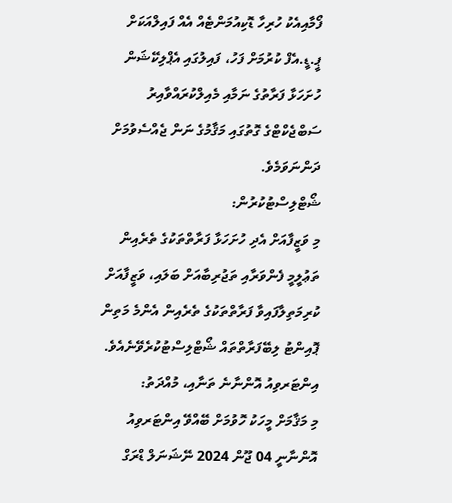ފޯމާއިއެކު ހުރިހާ ޑޮކިއުމަންޓެއް އެއް ފައިލްއަކަށް ޕީ.ޑީ.އެފް ކުރުމަށް ފަހު، ފައިލުގައި އެޕްލިކޭޝަން ހުށަހަޅާ ފަރާތުގެ ނަމާއި މެއިލްކުރައްވާއިރު ސަބްޖެކްޓްގެ ގޮތުގައި މަޤާމުގެ ނަން ޖެއްސެވުމަށް ދަންނަވަމެވެ.
ޝޯޓްލިސްޓުކުރުން:
މި ވަޒީފާއަށް އެދި ހުށަހަޅާ ފަރާތްތަކުގެ ތެރެއިން ތަޢުލީމީ ފެންވަރާއި ތަޖުރިބާއަށް ބަލައި، ވަޒީފާއަށް ކުރިމަތިލާފައިވާ ފަރާތްތަކުގެ ތެރެއިން އެންމެ މަތިން ޕޮއިންޓު ލިބޭފަރާތްތައް ޝޯޓްލިސްޓުކުރެވޭނެއެވެ.
އިންޓަރވިއު އޮންނާނެ ތަނާއި، މުއްދަތު:
މި މަޤާމަށް މީހަކު ހޮވުމަށް ބޭއްވޭ އިންޓަރވިއު އޮންނާނީ 04 ޖޫން 2024 ނޭޝަނަލް ޑްރަގް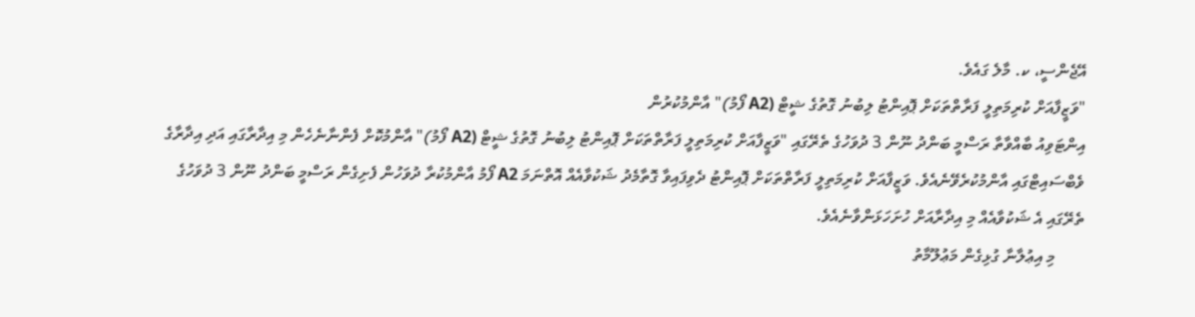އޭޖެންސީ، ކ. މާލެ ގައެވެ.
"ވަޒީފާއަށް ކުރިމަތިލީ ފަރާތްތަކަށް ޕޮއިންޓު ލިބުނު ގޮތުގެ ޝީޓް (A2 ފޯމު)" އާންމުކުރުން
އިންޓަވިއު ބާއްވާތާ ރަސްމީ ބަންދު ނޫން 3 ދުވަހުގެ ތެރޭގައި "ވަޒީފާއަށް ކުރިމަތިލީ ފަރާތްތަކަށް ޕޮއިންޓު ލިބުނު ގޮތުގެ ޝީޓް (A2 ފޯމު)" އާންމުކޮށް ފެންނާނެހެން މި އިދާރާގައި އަދި އިދާރާގެ ވެބްސައިޓްގައި އާންމުކުރެވޭނެއެވެ. ވަޒީފާއަށް ކުރިމަތިލީ ފަރާތްތަކަށް ޕޮއިންޓު ދެވިފައިވާ ގޮތާމެދު ޝަކުވާއެއް އޮތްނަމަ A2 ފޯމު އާންމުކުރާ ދުވަހުން ފެށިގެން ރަސްމީ ބަންދު ނޫން 3 ދުވަހުގެ ތެރޭގައި އެ ޝަކުވާއެއް މި އިދާރާއަށް ހުށަހަޅަންވާނެއެވެ.
       މި އިޢުލާނާ ގުޅިގެން މަޢުލޫމާތު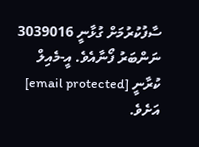ސާފުކުރުމަށް ގުޅާނީ 3039016 ނަންބަރު ފޯނާއެވެ. އީ-މެއިލް ކުރާނީ [email protected] އަށެވެ.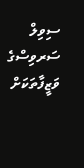ސިވިލް ސަރވިސްގެ ވަޒީފާތަކަށް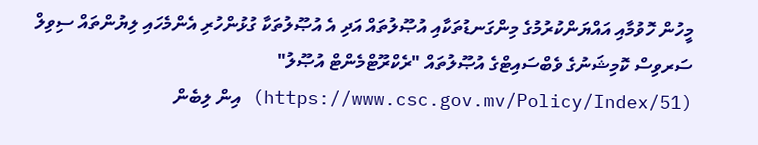މީހުން ހޮވުމާއި އައްޔަންކުރުމުގެ މިންގަނޑުތަކާއި އުޞޫލުތައް އަދި އެ އުޞޫލުތަކާ ގުޅުންހުރި އެންމެހައި ލިޔުންތައް ސިވިލް ސަރވިސް ކޮމިޝަނުގެ ވެބްސައިޓްގެ އުޞޫލުތައް "ރެކްރޫޓްމެންޓް އުޞޫލު" (https://www.csc.gov.mv/Policy/Index/51) އިން ލިބެން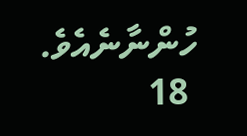ހުންނާނެއެވެ.
 18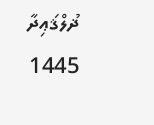ޛުލްޤަޢިދާ 1445